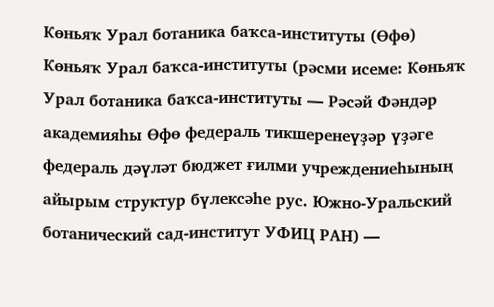Көньяҡ Урал ботаника баҡса-институты (Өфө)
Көньяҡ Урал баҡса-институты (рәсми исеме: Көньяҡ Урал ботаника баҡса-институты — Рәсәй Фәндәр академияһы Өфө федераль тикшеренеүҙәр үҙәге федераль дәүләт бюджет ғилми учреждениеһының айырым структур бүлексәһе рус. Южно-Уральский ботанический сад-институт УФИЦ РАН) —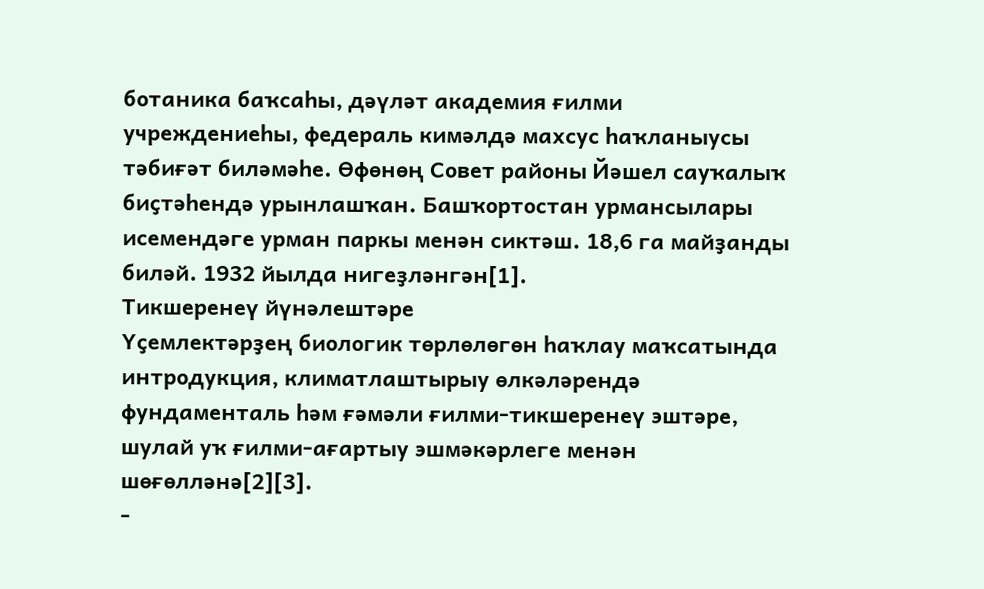ботаника баҡсаһы, дәүләт академия ғилми учреждениеһы, федераль кимәлдә махсус һаҡланыусы тәбиғәт биләмәһе. Өфөнөң Совет районы Йәшел сауҡалыҡ биҫтәһендә урынлашҡан. Башҡортостан урмансылары исемендәге урман паркы менән сиктәш. 18,6 га майҙанды биләй. 1932 йылда нигеҙләнгән[1].
Тикшеренеү йүнәлештәре
Үҫемлектәрҙең биологик төрлөлөгөн һаҡлау маҡсатында интродукция, климатлаштырыу өлкәләрендә фундаменталь һәм ғәмәли ғилми-тикшеренеү эштәре, шулай уҡ ғилми-ағартыу эшмәкәрлеге менән шөғөлләнә[2][3].
-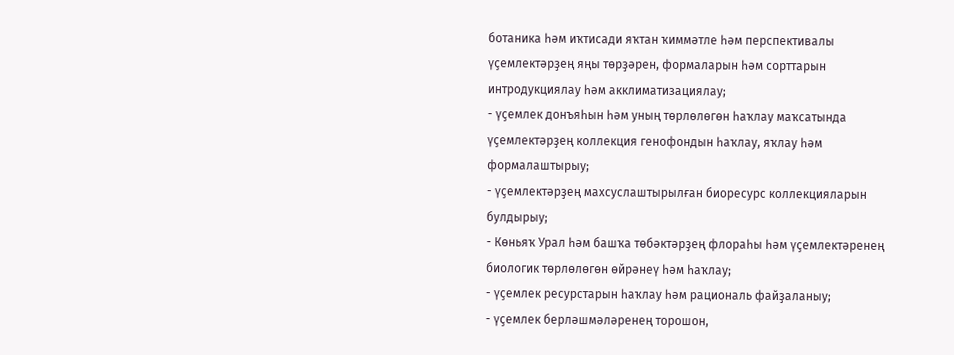ботаника һәм иҡтисади яҡтан ҡиммәтле һәм перспективалы үҫемлектәрҙең яңы төрҙәрен, формаларын һәм сорттарын интродукциялау һәм акклиматизациялау;
- үҫемлек донъяһын һәм уның төрлөлөгөн һаҡлау маҡсатында үҫемлектәрҙең коллекция генофондын һаҡлау, яҡлау һәм формалаштырыу;
- үҫемлектәрҙең махсуслаштырылған биоресурс коллекцияларын булдырыу;
- Көньяҡ Урал һәм башҡа төбәктәрҙең флораһы һәм үҫемлектәренең биологик төрлөлөгөн өйрәнеү һәм һаҡлау;
- үҫемлек ресурстарын һаҡлау һәм рациональ файҙаланыу;
- үҫемлек берләшмәләренең торошон,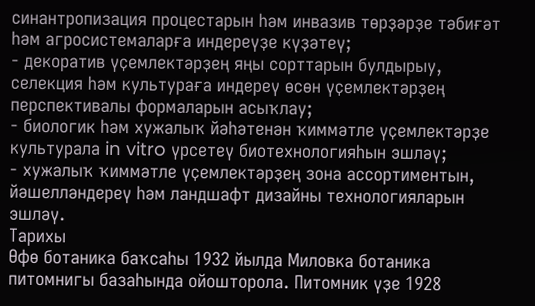синантропизация процестарын һәм инвазив төрҙәрҙе тәбиғәт һәм агросистемаларға индереүҙе күҙәтеү;
- декоратив үҫемлектәрҙең яңы сорттарын булдырыу, селекция һәм культураға индереү өсөн үҫемлектәрҙең перспективалы формаларын асыҡлау;
- биологик һәм хужалыҡ йәһәтенән ҡиммәтле үҫемлектәрҙе культурала in vitro үрсетеү биотехнологияһын эшләү;
- хужалыҡ ҡиммәтле үҫемлектәрҙең зона ассортиментын, йәшелләндереү һәм ландшафт дизайны технологияларын эшләү.
Тарихы
Өфө ботаника баҡсаһы 1932 йылда Миловка ботаника питомнигы базаһында ойошторола. Питомник үҙе 1928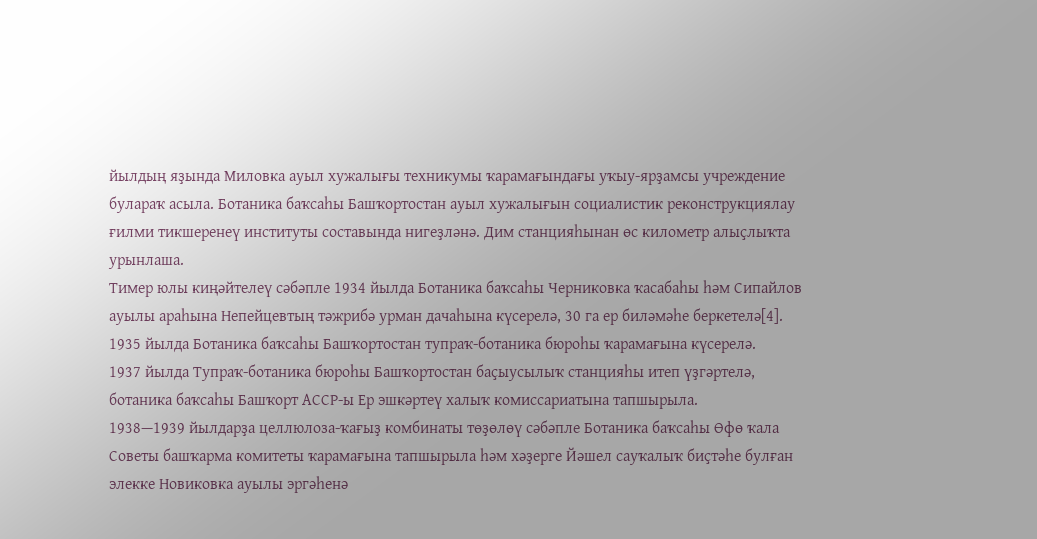йылдың яҙында Миловка ауыл хужалығы техникумы ҡарамағындағы уҡыу-ярҙамсы учреждение булараҡ асыла. Ботаника баҡсаһы Башҡортостан ауыл хужалығын социалистик реконструкциялау ғилми тикшеренеү институты составында нигеҙләнә. Дим станцияһынан өс километр алыҫлыҡта урынлаша.
Тимер юлы киңәйтелеү сәбәпле 1934 йылда Ботаника баҡсаһы Черниковка ҡасабаһы һәм Сипайлов ауылы араһына Непейцевтың тәжрибә урман дачаһына күсерелә, 30 га ер биләмәһе беркетелә[4].
1935 йылда Ботаника баҡсаһы Башҡортостан тупраҡ-ботаника бюроһы ҡарамағына күсерелә.
1937 йылда Тупраҡ-ботаника бюроһы Башҡортостан баҫыусылыҡ станцияһы итеп үҙгәртелә, ботаника баҡсаһы Башҡорт АССР-ы Ер эшкәртеү халыҡ комиссариатына тапшырыла.
1938—1939 йылдарҙа целлюлоза-ҡағыҙ комбинаты төҙөлөү сәбәпле Ботаника баҡсаһы Өфө ҡала Советы башҡарма комитеты ҡарамағына тапшырыла һәм хәҙерге Йәшел сауҡалыҡ биҫтәһе булған элекке Новиковка ауылы эргәһенә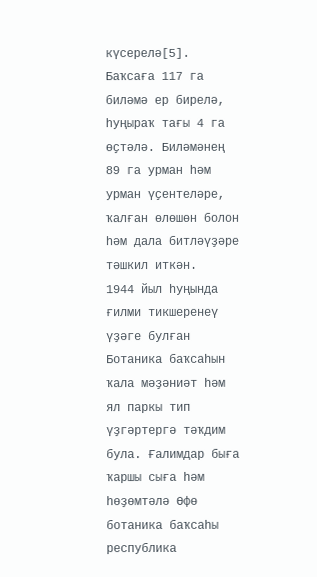күсерелә[5]. Баҡсаға 117 га биләмә ер бирелә, һуңыраҡ тағы 4 га өҫтәлә. Биләмәнең 89 га урман һәм урман үҫентеләре, ҡалған өлөшөн болон һәм дала битләүҙәре тәшкил иткән.
1944 йыл һуңында ғилми тикшеренеү үҙәге булған Ботаника баҡсаһын ҡала мәҙәниәт һәм ял паркы тип үҙгәртергә тәҡдим була. Ғалимдар быға ҡаршы сыға һәм һөҙөмтәлә Өфө ботаника баҡсаһы республика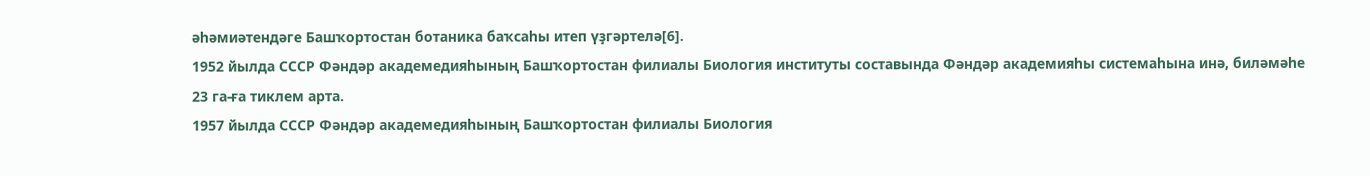әһәмиәтендәге Башҡортостан ботаника баҡсаһы итеп үҙгәртелә[6].
1952 йылда СССР Фәндәр академедияһының Башҡортостан филиалы Биология институты составында Фәндәр академияһы системаһына инә, биләмәһе 23 га-ға тиклем арта.
1957 йылда СССР Фәндәр академедияһының Башҡортостан филиалы Биология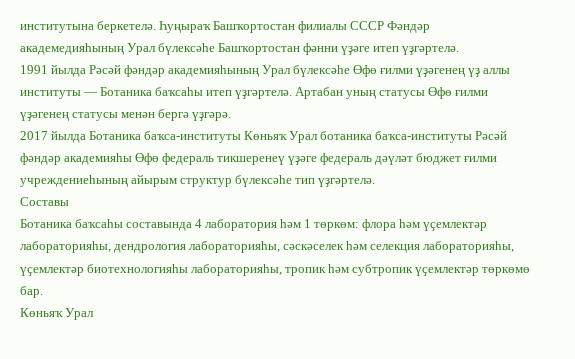институтына беркетелә. Һуңыраҡ Башҡортостан филиалы СССР Фәндәр академедияһының Урал бүлексәһе Башҡортостан фәнни үҙәге итеп үҙгәртелә.
1991 йылда Рәсәй фәндәр академияһының Урал бүлексәһе Өфө ғилми үҙәгенең үҙ аллы институты — Ботаника баҡсаһы итеп үҙгәртелә. Артабан уның статусы Өфө ғилми үҙәгенең статусы менән бергә үҙгәрә.
2017 йылда Ботаника баҡса-институты Көньяҡ Урал ботаника баҡса-институты Рәсәй фәндәр академияһы Өфө федераль тикшеренеү үҙәге федераль дәүләт бюджет ғилми учреждениеһының айырым структур бүлексәһе тип үҙгәртелә.
Составы
Ботаника баҡсаһы составында 4 лаборатория һәм 1 төркөм: флора һәм үҫемлектәр лабораторияһы, дендрология лабораторияһы, сәскәселек һәм селекция лабораторияһы, үҫемлектәр биотехнологияһы лабораторияһы, тропик һәм субтропик үҫемлектәр төркөмө бар.
Көньяҡ Урал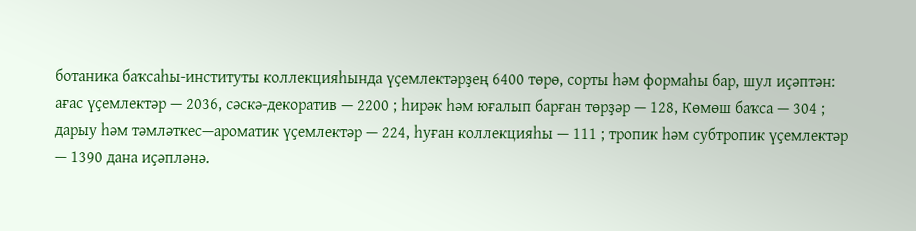ботаника баҡсаһы-институты коллекцияһында үҫемлектәрҙең 6400 төрө, сорты һәм формаһы бар, шул иҫәптән: ағас үҫемлектәр — 2036, сәскә-декоратив — 2200 ; һирәк һәм юғалып барған төрҙәр — 128, Көмөш баҡса — 304 ; дарыу һәм тәмләткес—ароматик үҫемлектәр — 224, һуған коллекцияһы — 111 ; тропик һәм субтропик үҫемлектәр — 1390 дана иҫәпләнә.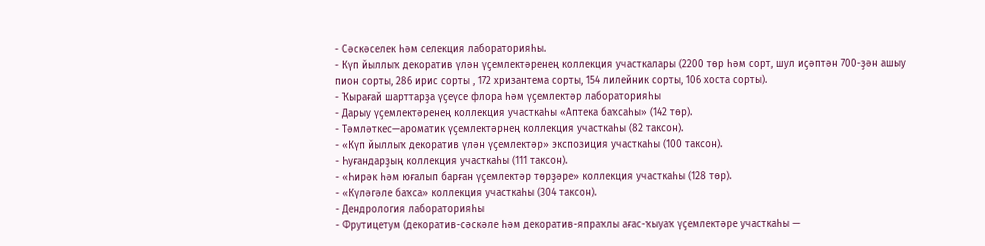- Сәскәселек һәм селекция лабораторияһы.
- Күп йыллыҡ декоратив үлән үҫемлектәренең коллекция участкалары (2200 төр һәм сорт, шул иҫәптән 700-ҙән ашыу пион сорты, 286 ирис сорты , 172 хризантема сорты, 154 лилейник сорты, 106 хоста сорты).
- Ҡырағай шарттарҙа үҫеүсе флора һәм үҫемлектәр лабораторияһы
- Дарыу үҫемлектәренең коллекция участкаһы «Аптека баҡсаһы» (142 төр).
- Тәмләткес—ароматик үҫемлектәрнең коллекция участкаһы (82 таксон).
- «Күп йыллыҡ декоратив үлән үҫемлектәр» экспозиция участкаһы (100 таксон).
- Һуғандарҙың коллекция участкаһы (111 таксон).
- «Һирәк һәм юғалып барған үҫемлектәр төрҙәре» коллекция участкаһы (128 төр).
- «Күләгәле баҡса» коллекция участкаһы (304 таксон).
- Дендрология лабораторияһы
- Фрутицетум (декоратив-сәскәле һәм декоратив-япраҡлы ағас-ҡыуаҡ үҫемлектәре участкаһы —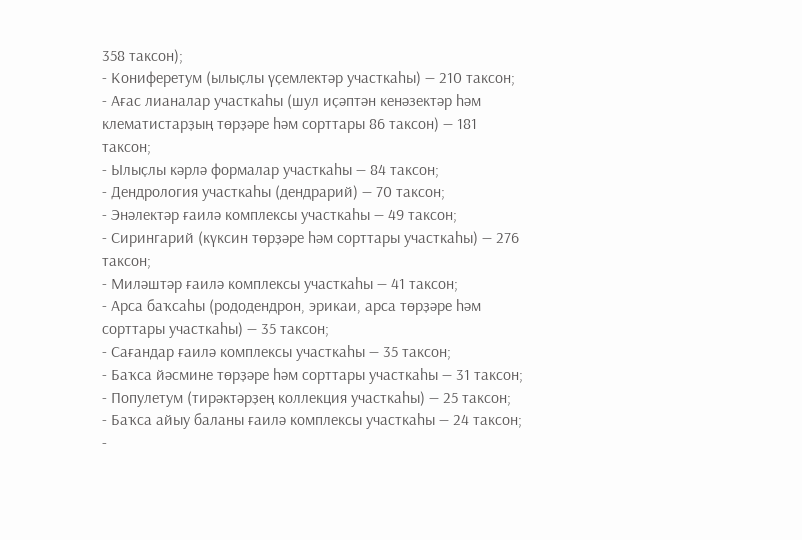358 таксон);
- Кониферетум (ылыҫлы үҫемлектәр участкаһы) — 210 таксон;
- Ағас лианалар участкаһы (шул иҫәптән кенәзектәр һәм клематистарҙың төрҙәре һәм сорттары 86 таксон) — 181 таксон;
- Ылыҫлы кәрлә формалар участкаһы — 84 таксон;
- Дендрология участкаһы (дендрарий) — 70 таксон;
- Энәлектәр ғаилә комплексы участкаһы — 49 таксон;
- Сирингарий (күксин төрҙәре һәм сорттары участкаһы) — 276 таксон;
- Миләштәр ғаилә комплексы участкаһы — 41 таксон;
- Арса баҡсаһы (рододендрон, эрикаи, арса төрҙәре һәм сорттары участкаһы) — 35 таксон;
- Сағандар ғаилә комплексы участкаһы — 35 таксон;
- Баҡса йәсмине төрҙәре һәм сорттары участкаһы — 31 таксон;
- Популетум (тирәктәрҙең коллекция участкаһы) — 25 таксон;
- Баҡса айыу баланы ғаилә комплексы участкаһы — 24 таксон;
-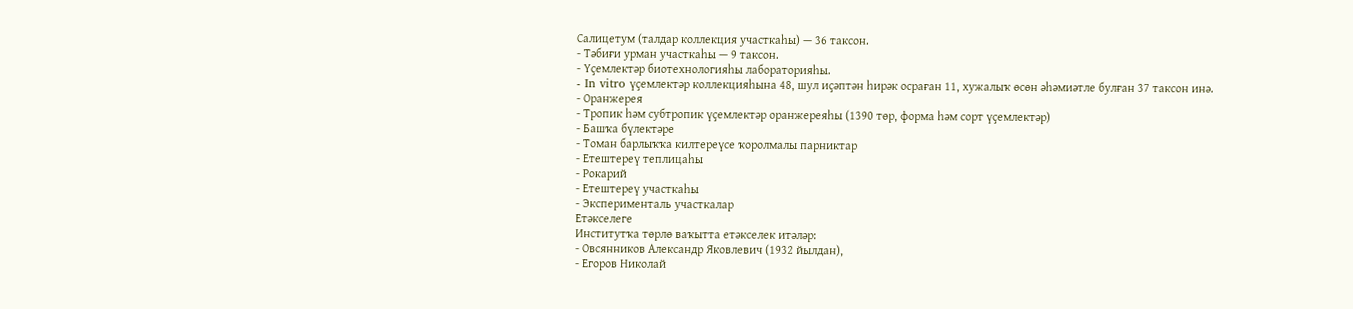Салицетум (талдар коллекция участкаһы) — 36 таксон.
- Тәбиғи урман участкаһы — 9 таксон.
- Үҫемлектәр биотехнологияһы лабораторияһы.
- In vitro үҫемлектәр коллекцияһына 48, шул иҫәптән һирәк осраған 11, хужалыҡ өсөн әһәмиәтле булған 37 таксон инә.
- Оранжерея
- Тропик һәм субтропик үҫемлектәр оранжереяһы (1390 төр, форма һәм сорт үҫемлектәр)
- Башҡа бүлектәре
- Томан барлыҡҡа килтереүсе ҡоролмалы парниктар
- Етештереү теплицаһы
- Рокарий
- Етештереү участкаһы
- Эксперименталь участкалар
Етәкселеге
Институтҡа төрлө ваҡытта етәкселек итәләр:
- Овсянников Александр Яковлевич (1932 йылдан),
- Егоров Николай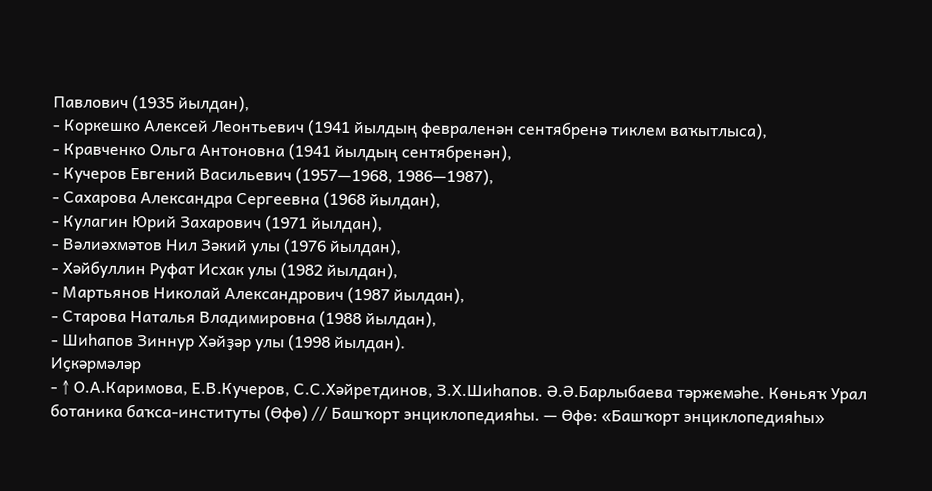Павлович (1935 йылдан),
- Коркешко Алексей Леонтьевич (1941 йылдың февраленән сентябренә тиклем ваҡытлыса),
- Кравченко Ольга Антоновна (1941 йылдың сентябренән),
- Кучеров Евгений Васильевич (1957—1968, 1986—1987),
- Сахарова Александра Сергеевна (1968 йылдан),
- Кулагин Юрий Захарович (1971 йылдан),
- Вәлиәхмәтов Нил Зәкий улы (1976 йылдан),
- Хәйбуллин Руфат Исхак улы (1982 йылдан),
- Мартьянов Николай Александрович (1987 йылдан),
- Старова Наталья Владимировна (1988 йылдан),
- Шиһапов Зиннур Хәйҙәр улы (1998 йылдан).
Иҫкәрмәләр
- ↑ О.А.Каримова, Е.В.Кучеров, С.С.Хәйретдинов, З.Х.Шиһапов. Ә.Ә.Барлыбаева тәржемәһе. Көньяҡ Урал ботаника баҡса-институты (Өфө) // Башҡорт энциклопедияһы. — Өфө: «Башҡорт энциклопедияһы»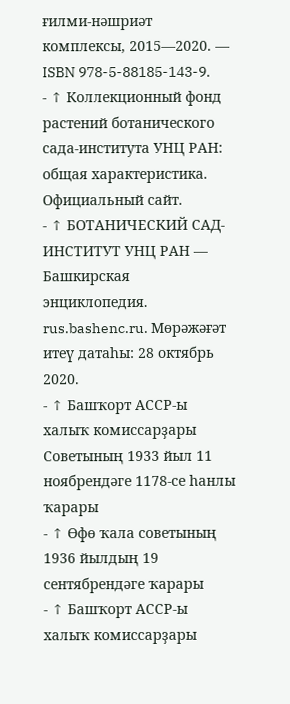ғилми-нәшриәт комплексы, 2015—2020. — ISBN 978-5-88185-143-9.
- ↑ Коллекционный фонд растений ботанического сада-института УНЦ РАН: общая характеристика. Официальный сайт.
- ↑ БОТАНИЧЕСКИЙ САД-ИНСТИТУТ УНЦ РАН — Башкирская энциклопедия. rus.bashenc.ru. Мөрәжәғәт итеү датаһы: 28 октябрь 2020.
- ↑ Башҡорт АССР-ы халыҡ комиссарҙары Советының 1933 йыл 11 ноябрендәге 1178-се һанлы ҡарары
- ↑ Өфө ҡала советының 1936 йылдың 19 сентябрендәге ҡарары
- ↑ Башҡорт АССР-ы халыҡ комиссарҙары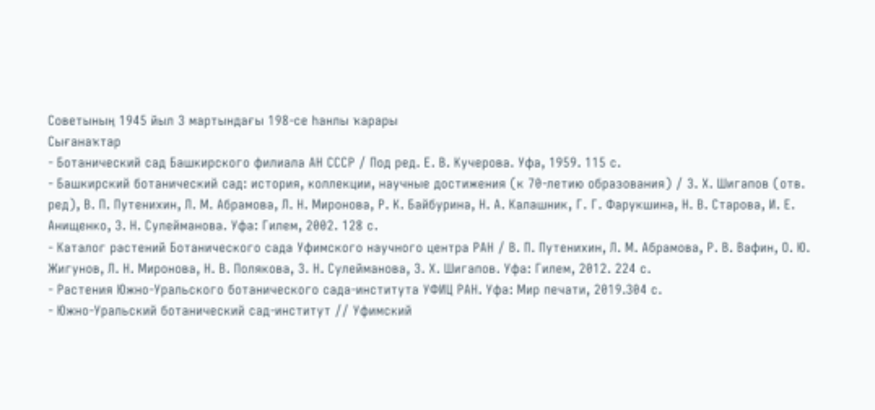Советының 1945 йыл 3 мартындағы 198-се һанлы ҡарары
Сығанаҡтар
- Ботанический сад Башкирского филиала АН СССР / Под ред. Е. В. Кучерова. Уфа, 1959. 115 с.
- Башкирский ботанический сад: история, коллекции, научные достижения (к 70-летию образования) / З. Х. Шигапов (отв. ред), В. П. Путенихин, Л. М. Абрамова, Л. Н. Миронова, Р. К. Байбурина, Н. А. Калашник, Г. Г. Фарукшина, Н. В. Старова, И. Е. Анищенко, З. Н. Сулейманова. Уфа: Гилем, 2002. 128 с.
- Каталог растений Ботанического сада Уфимского научного центра РАН / В. П. Путенихин, Л. М. Абрамова, Р. В. Вафин, О. Ю. Жигунов, Л. Н. Миронова, Н. В. Полякова, З. Н. Сулейманова, З. Х. Шигапов. Уфа: Гилем, 2012. 224 с.
- Растения Южно-Уральского ботанического сада-института УФИЦ РАН. Уфа: Мир печати, 2019.304 с.
- Южно-Уральский ботанический сад-институт // Уфимский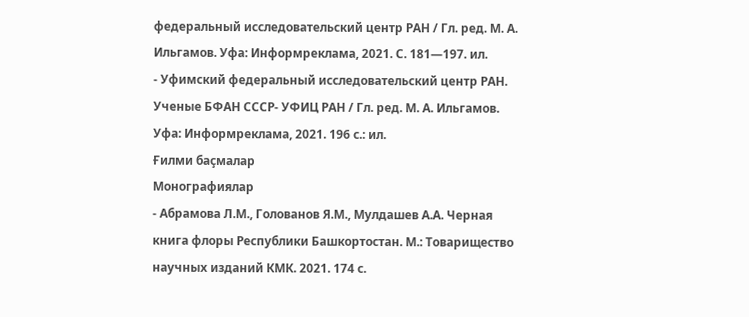федеральный исследовательский центр РАН / Гл. ред. М. А. Ильгамов. Уфа: Информреклама, 2021. С. 181—197. ил.
- Уфимский федеральный исследовательский центр РАН. Ученые БФАН СССР- УФИЦ РАН / Гл. ред. М. А. Ильгамов. Уфа: Информреклама, 2021. 196 с.: ил.
Ғилми баҫмалар
Монографиялар
- Абрамова Л.М., Голованов Я.М., Мулдашев А.А. Черная книга флоры Республики Башкортостан. М.: Товарищество научных изданий КМК. 2021. 174 с.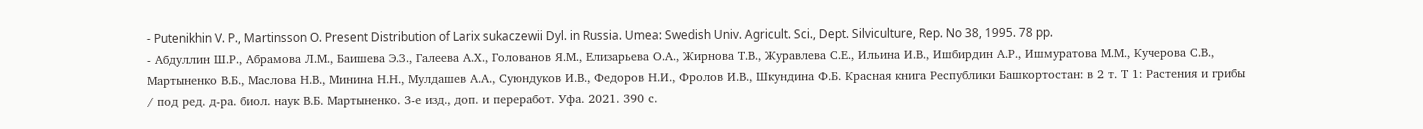- Putenikhin V. P., Martinsson O. Present Distribution of Larix sukaczewii Dyl. in Russia. Umea: Swedish Univ. Agricult. Sci., Dept. Silviculture, Rep. No 38, 1995. 78 pp.
- Абдуллин Ш.Р., Абрамова Л.М., Баишева Э.З., Галеева А.Х., Голованов Я.М., Елизарьева О.А., Жирнова Т.В., Журавлева С.Е., Ильина И.В., Ишбирдин А.Р., Ишмуратова М.М., Кучерова С.В., Мартыненко В.Б., Маслова Н.В., Минина Н.Н., Мулдашев А.А., Суюндуков И.В., Федоров Н.И., Фролов И.В., Шкундина Ф.Б. Красная книга Республики Башкортостан: в 2 т. Т 1: Растения и грибы / под ред. д-ра. биол. наук В.Б. Мартыненко. 3-е изд., доп. и переработ. Уфа. 2021. 390 с.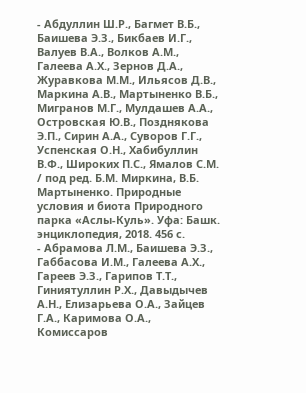- Абдуллин Ш.Р., Багмет В.Б., Баишева Э.З., Бикбаев И.Г., Валуев В.А., Волков А.М., Галеева А.Х., Зернов Д.А., Журавкова М.М., Ильясов Д.В., Маркина А.В., Мартыненко В.Б., Мигранов М.Г., Мулдашев А.А., Островская Ю.В., Позднякова Э.П., Сирин А.А., Суворов Г.Г., Успенская О.Н., Хабибуллин В.Ф., Широких П.С., Ямалов С.М. / под ред. Б.М. Миркина, В.Б. Мартыненко. Природные условия и биота Природного парка «Аслы-Куль». Уфа: Башк. энциклопедия, 2018. 456 с.
- Абрамова Л.М., Баишева Э.З., Габбасова И.М., Галеева А.Х., Гареев Э.З., Гарипов Т.Т., Гиниятуллин Р.Х., Давыдычев А.Н., Елизарьева О.А., Зайцев Г.А., Каримова О.А., Комиссаров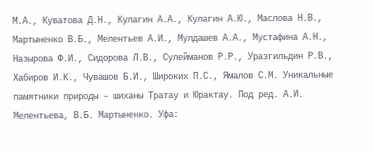М.А., Куватова Д.Н., Кулагин А.А., Кулагин А.Ю., Маслова Н.В., Мартыненко В.Б., Мелентьев А.И., Мулдашев А.А., Мустафина А.Н., Назырова Ф.И., Сидорова Л.В., Сулейманов Р.Р., Уразгильдин Р.В., Хабиров И.К., Чувашов Б.И., Широких П.С., Ямалов С.М. Уникальные памятники природы – шиханы Тратау и Юрактау. Под ред. А.И. Мелентьева, В.Б. Мартыненко. Уфа: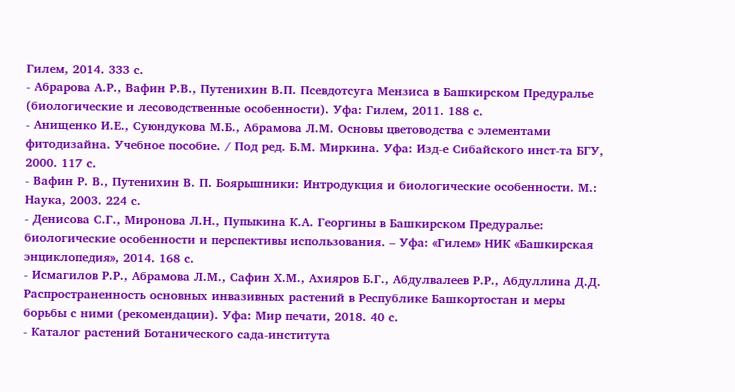Гилем, 2014. 333 с.
- Абрарова А.Р., Вафин Р.В., Путенихин В.П. Псевдотсуга Мензиса в Башкирском Предуралье (биологические и лесоводственные особенности). Уфа: Гилем, 2011. 188 с.
- Анищенко И.Е., Суюндукова М.Б., Абрамова Л.М. Основы цветоводства с элементами фитодизайна. Учебное пособие. / Под ред. Б.М. Миркина. Уфа: Изд-е Сибайского инст-та БГУ, 2000. 117 с.
- Вафин Р. В., Путенихин В. П. Боярышники: Интродукция и биологические особенности. М.: Наука, 2003. 224 с.
- Денисова С.Г., Миронова Л.Н., Пупыкина К.А. Георгины в Башкирском Предуралье: биологические особенности и перспективы использования. – Уфа: «Гилем» НИК «Башкирская энциклопедия», 2014. 168 с.
- Исмагилов Р.Р., Абрамова Л.М., Сафин Х.М., Ахияров Б.Г., Абдулвалеев Р.Р., Абдуллина Д.Д. Распространенность основных инвазивных растений в Республике Башкортостан и меры борьбы с ними (рекомендации). Уфа: Мир печати, 2018. 40 с.
- Каталог растений Ботанического сада-института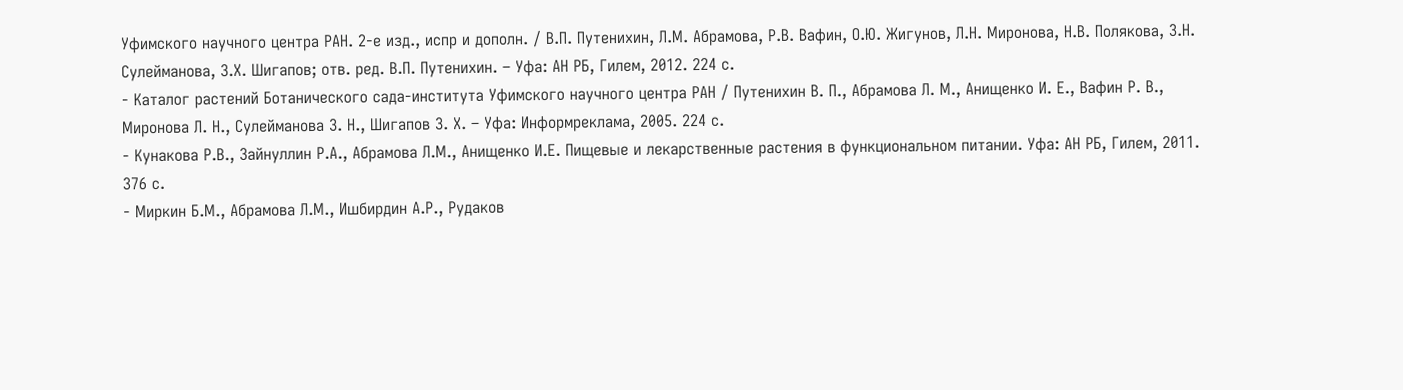Уфимского научного центра РАН. 2-е изд., испр и дополн. / В.П. Путенихин, Л.М. Абрамова, Р.В. Вафин, О.Ю. Жигунов, Л.Н. Миронова, Н.В. Полякова, З.Н. Сулейманова, З.Х. Шигапов; отв. ред. В.П. Путенихин. – Уфа: АН РБ, Гилем, 2012. 224 с.
- Каталог растений Ботанического сада-института Уфимского научного центра РАН / Путенихин В. П., Абрамова Л. М., Анищенко И. Е., Вафин Р. В., Миронова Л. Н., Сулейманова З. Н., Шигапов З. Х. – Уфа: Информреклама, 2005. 224 с.
- Кунакова Р.В., Зайнуллин Р.А., Абрамова Л.М., Анищенко И.Е. Пищевые и лекарственные растения в функциональном питании. Уфа: АН РБ, Гилем, 2011. 376 с.
- Миркин Б.М., Абрамова Л.М., Ишбирдин А.Р., Рудаков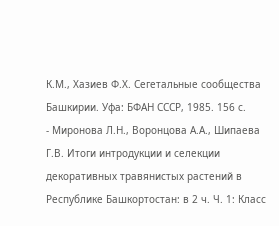К.М., Хазиев Ф.Х. Сегетальные сообщества Башкирии. Уфа: БФАН СССР, 1985. 156 с.
- Миронова Л.Н., Воронцова А.А., Шипаева Г.В. Итоги интродукции и селекции декоративных травянистых растений в Республике Башкортостан: в 2 ч. Ч. 1: Класс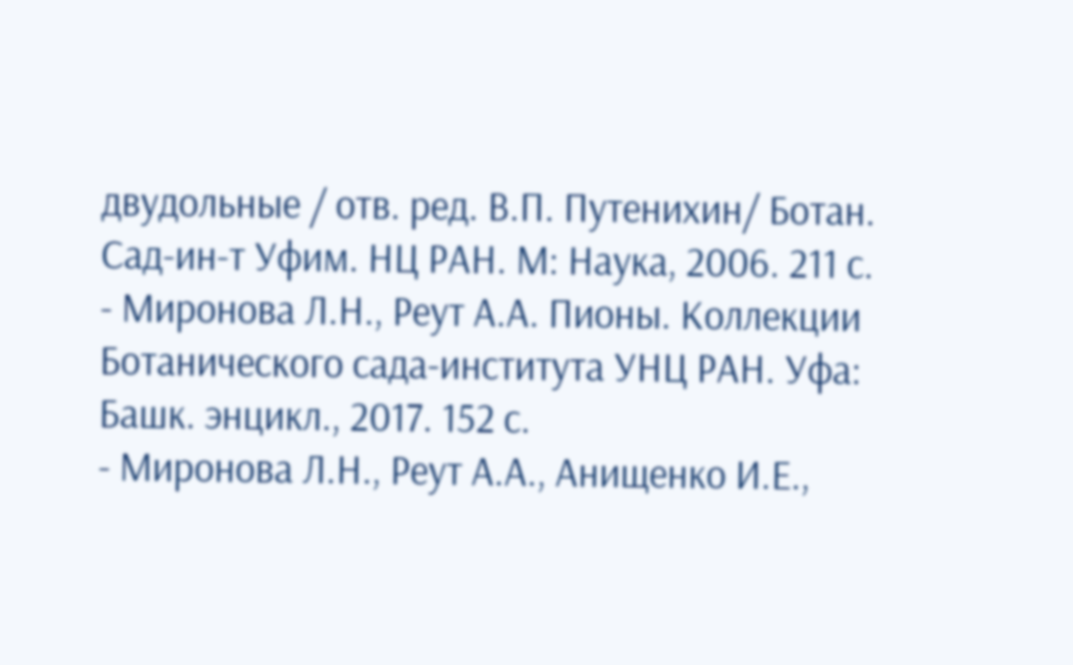двудольные / отв. ред. В.П. Путенихин/ Ботан. Сад-ин-т Уфим. НЦ РАН. М: Наука, 2006. 211 с.
- Миронова Л.Н., Реут А.А. Пионы. Коллекции Ботанического сада-института УНЦ РАН. Уфа: Башк. энцикл., 2017. 152 с.
- Миронова Л.Н., Реут А.А., Анищенко И.Е.,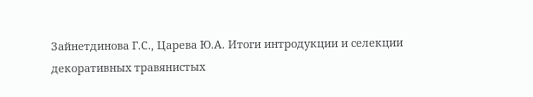Зайнетдинова Г.С., Царева Ю.А. Итоги интродукции и селекции декоративных травянистых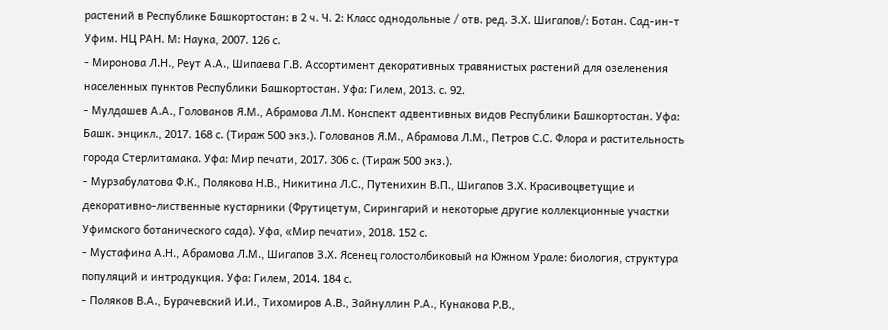растений в Республике Башкортостан: в 2 ч. Ч. 2: Класс однодольные / отв. ред. З.Х. Шигапов/: Ботан. Сад-ин-т Уфим. НЦ РАН. М: Наука, 2007. 126 с.
- Миронова Л.Н., Реут А.А., Шипаева Г.В. Ассортимент декоративных травянистых растений для озеленения населенных пунктов Республики Башкортостан. Уфа: Гилем, 2013. с. 92.
- Мулдашев А.А., Голованов Я.М., Абрамова Л.М. Конспект адвентивных видов Республики Башкортостан. Уфа: Башк. энцикл., 2017. 168 с. (Тираж 500 экз.). Голованов Я.М., Абрамова Л.М., Петров С.С. Флора и растительность города Стерлитамака. Уфа: Мир печати, 2017. 306 с. (Тираж 500 экз.).
- Мурзабулатова Ф.К., Полякова Н.В., Никитина Л.С., Путенихин В.П., Шигапов З.Х. Красивоцветущие и декоративно-лиственные кустарники (Фрутицетум, Сирингарий и некоторые другие коллекционные участки Уфимского ботанического сада). Уфа, «Мир печати», 2018. 152 с.
- Мустафина А.Н., Абрамова Л.М., Шигапов З.Х. Ясенец голостолбиковый на Южном Урале: биология, структура популяций и интродукция. Уфа: Гилем, 2014. 184 с.
- Поляков В.А., Бурачевский И.И., Тихомиров А.В., Зайнуллин Р.А., Кунакова Р.В.,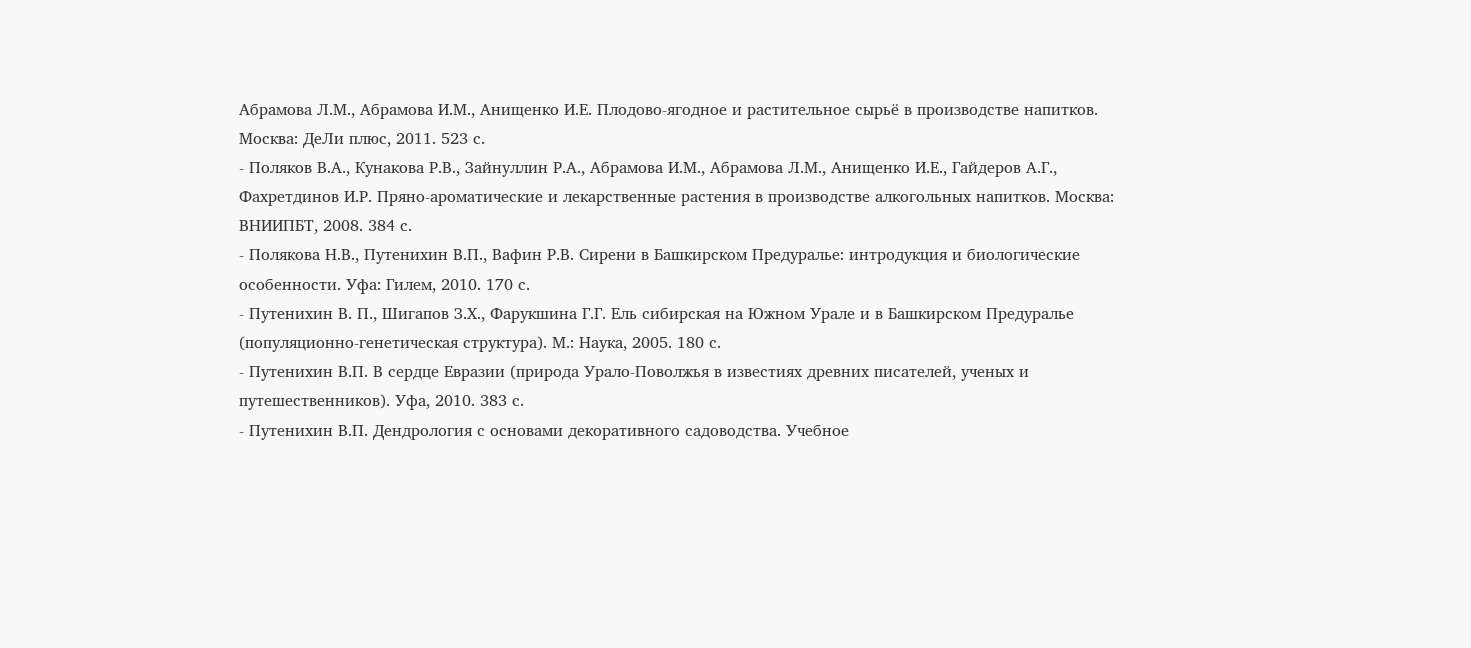Абрамова Л.М., Абрамова И.М., Анищенко И.Е. Плодово-ягодное и растительное сырьё в производстве напитков. Москва: ДеЛи плюс, 2011. 523 с.
- Поляков В.А., Кунакова Р.В., Зайнуллин Р.А., Абрамова И.М., Абрамова Л.М., Анищенко И.Е., Гайдеров А.Г., Фахретдинов И.Р. Пряно-ароматические и лекарственные растения в производстве алкогольных напитков. Москва: ВНИИПБТ, 2008. 384 с.
- Полякова Н.В., Путенихин В.П., Вафин Р.В. Сирени в Башкирском Предуралье: интродукция и биологические особенности. Уфа: Гилем, 2010. 170 с.
- Путенихин В. П., Шигапов З.Х., Фарукшина Г.Г. Ель сибирская на Южном Урале и в Башкирском Предуралье (популяционно-генетическая структура). М.: Наука, 2005. 180 с.
- Путенихин В.П. В сердце Евразии (природа Урало-Поволжья в известиях древних писателей, ученых и путешественников). Уфа, 2010. 383 с.
- Путенихин В.П. Дендрология с основами декоративного садоводства. Учебное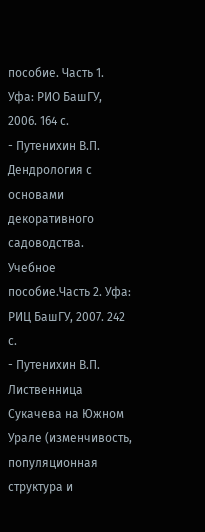пособие. Часть 1. Уфа: РИО БашГУ, 2006. 164 с.
- Путенихин В.П. Дендрология с основами декоративного садоводства. Учебное пособие.Часть 2. Уфа: РИЦ БашГУ, 2007. 242 с.
- Путенихин В.П. Лиственница Сукачева на Южном Урале (изменчивость, популяционная структура и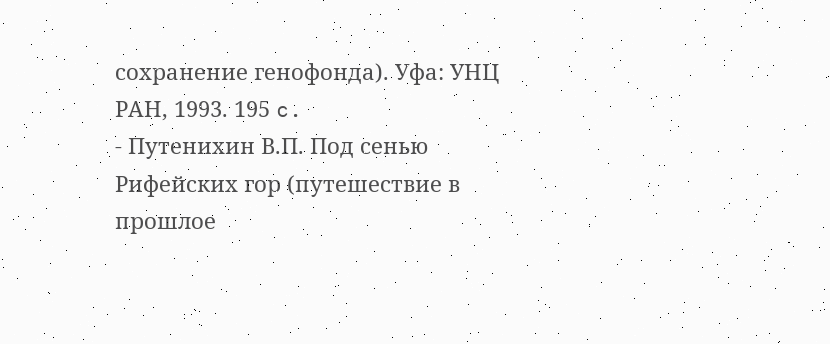сохранение генофонда). Уфа: УНЦ РАН, 1993. 195 c.
- Путенихин В.П. Под сенью Рифейских гор (путешествие в прошлое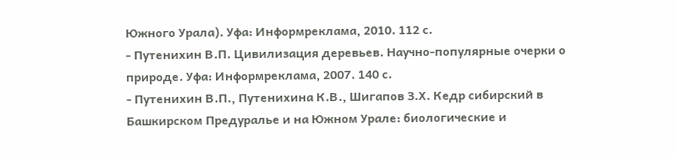Южного Урала). Уфа: Информреклама, 2010. 112 с.
- Путенихин В.П. Цивилизация деревьев. Научно-популярные очерки о природе. Уфа: Информреклама, 2007. 140 с.
- Путенихин В.П., Путенихина К.В., Шигапов З.Х. Кедр сибирский в Башкирском Предуралье и на Южном Урале: биологические и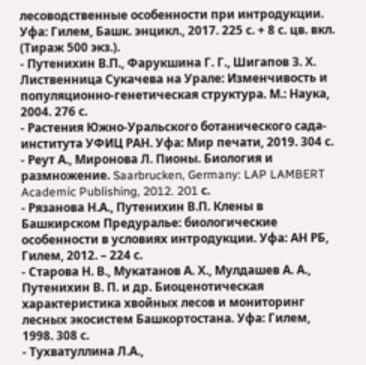лесоводственные особенности при интродукции. Уфа: Гилем, Башк. энцикл., 2017. 225 с. + 8 с. цв. вкл. (Тираж 500 экз.).
- Путенихин В.П., Фарукшина Г. Г., Шигапов З. Х. Лиственница Сукачева на Урале: Изменчивость и популяционно-генетическая структура. М.: Наука, 2004. 276 с.
- Растения Южно-Уральского ботанического сада-института УФИЦ РАН. Уфа: Мир печати, 2019. 304 с.
- Реут А., Миронова Л. Пионы. Биология и размножение. Saarbrucken, Germany: LAP LAMBERT Academic Publishing, 2012. 201 с.
- Рязанова Н.А., Путенихин В.П. Клены в Башкирском Предуралье: биологические особенности в условиях интродукции. Уфа: АН РБ, Гилем, 2012. – 224 с.
- Старова Н. В., Мукатанов А. Х., Мулдашев А. А., Путенихин В. П. и др. Биоценотическая характеристика хвойных лесов и мониторинг лесных экосистем Башкортостана. Уфа: Гилем, 1998. 308 с.
- Тухватуллина Л.А.,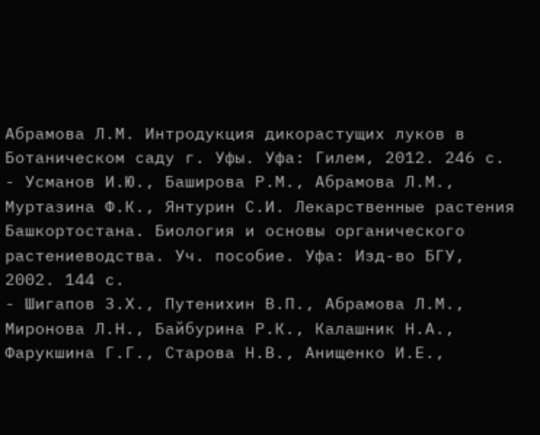Абрамова Л.М. Интродукция дикорастущих луков в Ботаническом саду г. Уфы. Уфа: Гилем, 2012. 246 с.
- Усманов И.Ю., Баширова Р.М., Абрамова Л.М., Муртазина Ф.К., Янтурин С.И. Лекарственные растения Башкортостана. Биология и основы органического растениеводства. Уч. пособие. Уфа: Изд-во БГУ, 2002. 144 с.
- Шигапов З.Х., Путенихин В.П., Абрамова Л.М., Миронова Л.Н., Байбурина Р.К., Калашник Н.А., Фарукшина Г.Г., Старова Н.В., Анищенко И.Е.,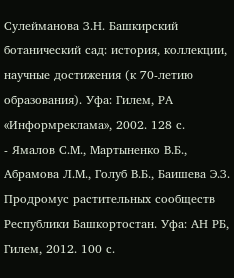Сулейманова З.Н. Башкирский ботанический сад: история, коллекции, научные достижения (к 70-летию образования). Уфа: Гилем, РА «Информреклама», 2002. 128 с.
- Ямалов С.М., Мартыненко В.Б., Абрамова Л.М., Голуб В.Б., Баишева Э.З. Продромус растительных сообществ Республики Башкортостан. Уфа: АН РБ, Гилем, 2012. 100 с.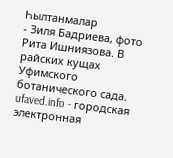Һылтанмалар
- Зиля Бадриева, фото Рита Ишниязова. В райских кущах Уфимского ботанического сада. ufaved.info - городская электронная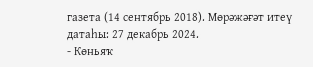газета (14 сентябрь 2018). Мөрәжәғәт итеү датаһы: 27 декабрь 2024.
- Көньяҡ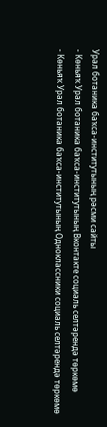Урал ботаника баҡса-институтының рәсми сайты
- Көньяҡ Урал ботаника баҡса-институтының Вконтакте социаль селтәрендә төркөмө
- Көньяҡ Урал ботаника баҡса-институтының Одноклассники социаль селтәрендә төркөмө